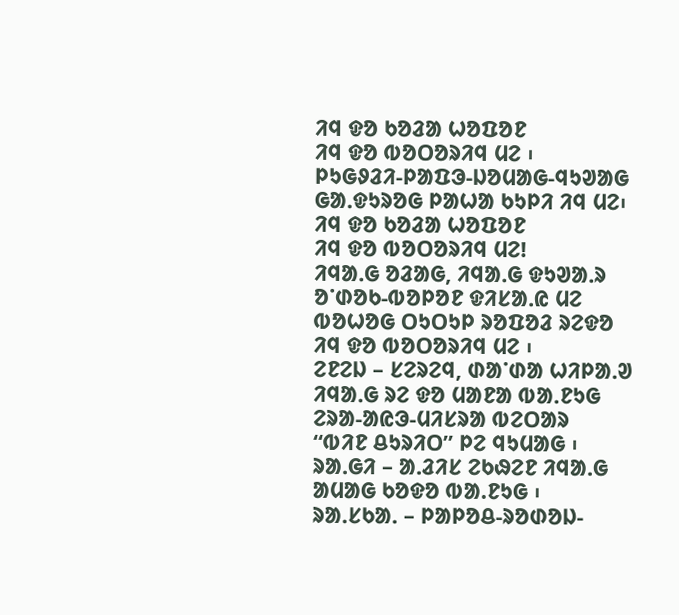ᱤᱧ ᱫᱚ ᱠᱚᱲᱟ ᱦᱚᱯᱚᱱ
ᱤᱧ ᱫᱚ ᱵᱚᱛᱚᱨᱤᱧ ᱢᱮ ᱾
ᱞᱩᱜᱽᱲᱤ-ᱞᱟᱯᱳ-ᱡᱚᱢᱟᱜ-ᱧᱩᱣᱟᱜ
ᱜᱟᱹᱫᱩᱨᱚᱜ ᱞᱟᱦᱟ ᱠᱩᱞᱤ ᱤᱧ ᱢᱮ᱾
ᱤᱧ ᱫᱚ ᱠᱚᱲᱟ ᱦᱚᱯᱚᱱ
ᱤᱧ ᱫᱚ ᱵᱚᱛᱚᱨᱤᱧ ᱢᱮ!
ᱤᱧᱟᱹᱜ ᱚᱲᱟᱜ, ᱤᱧᱟᱹᱜ ᱫᱩᱣᱟᱹᱨ
ᱚᱸᱰᱚᱠ-ᱵᱚᱞᱚᱱ ᱫᱤᱥᱟᱹᱭ ᱢᱮ
ᱵᱚᱦᱚᱜ ᱛᱩᱛᱩᱞ ᱨᱚᱯᱚᱲ ᱨᱮᱫᱚ
ᱤᱧ ᱫᱚ ᱵᱚᱛᱚᱨᱤᱧ ᱢᱮ ᱾
ᱮᱱᱮᱡ – ᱥᱮᱨᱮᱧ, ᱰᱟᱸᱰᱟ ᱦᱤᱞᱟᱹᱣ
ᱤᱧᱟᱹᱜ ᱨᱮ ᱫᱚ ᱢᱟᱱᱟ ᱵᱟᱹᱱᱩᱜ
ᱮᱨᱟ-ᱟᱭᱳ-ᱢᱤᱥᱨᱟ ᱵᱮᱛᱟᱨ
“ᱵᱤᱱ ᱪᱩᱨᱤᱛ” ᱞᱮ ᱧᱩᱢᱟᱜ ᱾
ᱨᱟᱹᱜᱤ – ᱟᱹᱲᱤᱥ ᱮᱠᱷᱮᱱ ᱤᱧᱟᱹᱜ
ᱟᱢᱟᱜ ᱠᱚᱫᱚ ᱵᱟ.ᱱᱩᱜ ᱾
ᱨᱟᱹᱥᱠᱟᱹ – ᱞᱟᱞᱚᱪ-ᱨᱚᱰᱚᱡ-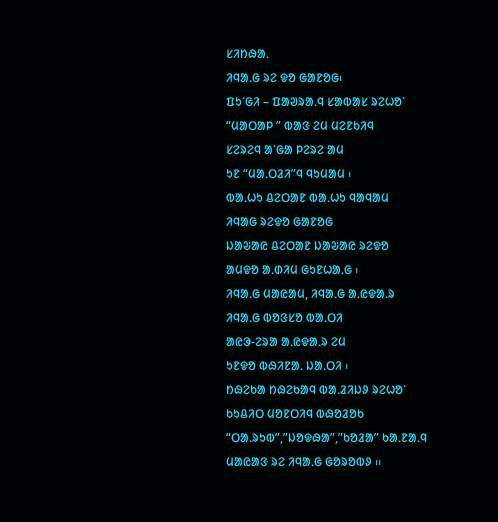ᱥᱤᱴᱷᱟᱹ
ᱤᱧᱟᱹᱜ ᱨᱮ ᱫᱚ ᱜᱟᱱᱚᱜ᱾
ᱯᱩᱸᱜᱤ – ᱯᱟᱣᱨᱟᱹᱧ ᱥᱟᱵᱟᱥ ᱨᱮᱦᱚᱸ
“ᱢᱟᱛᱟᱞ ” ᱵᱟᱝ ᱮᱢ ᱢᱮᱱᱠᱤᱧ
ᱥᱮᱨᱮᱧ ᱟᱸᱜᱟ ᱞᱮᱨᱮ ᱟᱢ
ᱩᱱ “ᱢᱟᱹᱛᱲᱤ”ᱧ ᱧᱩᱢᱟᱢ ᱾
ᱵᱟᱹᱦᱩ ᱪᱮᱛᱟᱱ ᱵᱟᱹᱦᱩ ᱧᱟᱧᱟᱢ
ᱤᱧᱟᱜ ᱨᱮᱫᱚ ᱜᱟᱱᱚᱜ
ᱡᱟᱶᱟᱭ ᱪᱮᱛᱟᱱ ᱡᱟᱶᱟᱭ ᱨᱮᱫᱚ
ᱟᱢᱫᱚ ᱟᱹᱰᱤᱢ ᱜᱩᱱᱦᱟᱹᱜ ᱾
ᱤᱧᱟᱹᱜ ᱢᱟᱭᱟᱢ, ᱤᱧᱟᱹᱜ ᱟᱹᱭᱫᱟᱹᱨ
ᱤᱧᱟᱹᱜ ᱵᱚᱝᱥᱚ ᱵᱟᱹᱛᱤ
ᱟᱭᱳ-ᱮᱨᱟ ᱟᱹᱭᱫᱟᱹᱨ ᱮᱢ
ᱩᱱᱫᱚ ᱵᱷᱤᱱᱟᱹ ᱡᱟᱹᱛᱤ ᱾
ᱴᱷᱮᱠᱟ ᱴᱷᱮᱠᱟᱧ ᱵᱟᱹᱲᱤᱡᱽ ᱨᱮᱦᱚᱸ
ᱠᱩᱪᱤᱛ ᱢᱚᱱᱛᱤᱧ ᱵᱷᱚᱲᱚᱠ
“ᱛᱟᱹᱨᱩᱵ”,”ᱡᱚᱫᱷᱟ”,”ᱠᱚᱲᱟ” ᱠᱟᱹᱱᱟᱹᱧ
ᱢᱟᱭᱟᱝ ᱨᱮ ᱤᱧᱟᱹᱜ ᱜᱚᱨᱚᱵᱽ ᱾᱾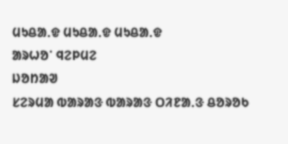ᱢᱩᱪᱟᱹᱫ ᱢᱩᱪᱟᱹᱫ ᱢᱩᱪᱟᱹᱫ
ᱟᱨᱦᱚᱸ ᱧᱮᱞᱢᱮ
ᱡᱚᱴᱟᱣ
ᱥᱮᱨᱢᱟ ᱵᱟᱨᱟᱝ ᱵᱟᱨᱟᱝ ᱛᱤᱱᱟᱹᱝ ᱪᱚᱨᱚᱠ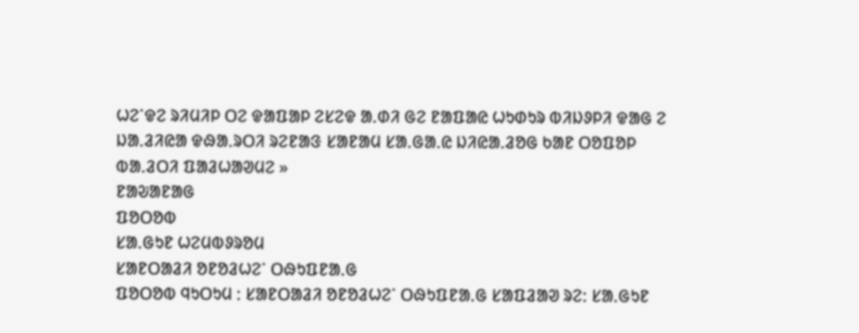ᱦᱮᱸᱫᱮ ᱨᱤᱢᱤᱞ ᱛᱮ ᱫᱟᱯᱟᱞ ᱮᱥᱮᱫ ᱟᱹᱰᱤ ᱜᱮ ᱱᱟᱯᱟᱭ ᱦᱩᱰᱩᱨ ᱵᱤᱡᱽᱞᱤ ᱫᱟᱜ ᱮ ᱡᱟᱹᱲᱤᱭᱟ ᱫᱷᱟᱹᱨᱛᱤ ᱨᱮᱱᱟᱝ ᱥᱟᱱᱟᱢ ᱥᱟᱹᱜᱟᱹᱭ ᱡᱤᱭᱟᱹᱲᱚᱜ ᱠᱟᱱ ᱛᱚᱯᱚᱞ
ᱵᱟᱹᱲᱛᱤ ᱯᱟᱲᱦᱟᱣᱢᱮ »
ᱱᱟᱶᱟᱱᱟᱜ
ᱯᱚᱛᱚᱵ
ᱥᱟᱹᱜᱩᱱ ᱦᱮᱢᱵᱽᱨᱚᱢ
ᱥᱟᱱᱛᱟᱲᱤ ᱚᱱᱚᱲᱦᱮᱸ ᱛᱷᱩᱯᱱᱟᱹᱜ
ᱯᱚᱛᱚᱵ ᱧᱩᱛᱩᱢ ᱺ ᱥᱟᱱᱛᱟᱲᱤ ᱚᱱᱚᱲᱦᱮᱸ ᱛᱷᱩᱯᱱᱟᱹᱜ ᱥᱟᱯᱲᱟᱣ ᱨᱮᱺ ᱥᱟᱹᱜᱩᱱ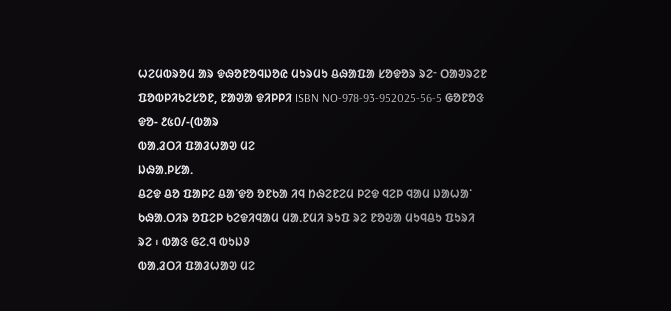ᱦᱮᱢᱵᱨᱚᱢ ᱟᱨ ᱫᱷᱚᱱᱚᱧᱡᱚᱭ ᱢᱩᱨᱢᱩ ᱪᱷᱟᱯᱟ ᱥᱚᱫᱚᱨ ᱨᱮᱼ ᱛᱟᱣᱨᱮᱱ ᱯᱚᱵᱞᱤᱠᱮᱥᱚᱱ, ᱱᱟᱣᱟ ᱫᱤᱞᱞᱤ ISBN NO-978-93-952025-56-5 ᱜᱚᱱᱚᱝ ᱫᱚ- ᱒᱕᱐/-(ᱵᱟᱨ
ᱵᱟᱹᱲᱛᱤ ᱯᱟᱲᱦᱟᱣ ᱢᱮ
ᱡᱷᱟᱹᱞᱥᱟᱹ
ᱪᱮᱫ ᱪᱚ ᱯᱟᱞᱮ ᱪᱟᱸᱫᱚ ᱚᱱᱠᱟ ᱤᱧ ᱴᱷᱮᱱᱮᱢ ᱞᱮᱫ ᱧᱮᱞ ᱧᱟᱢ ᱡᱟᱦᱟᱸ ᱠᱷᱟᱹᱛᱤᱨ ᱚᱯᱮᱞ ᱠᱮᱫᱤᱧᱟᱢ ᱢᱟᱹᱱᱢᱤ ᱨᱩᱯ ᱨᱮ ᱱᱚᱶᱟ ᱢᱩᱧᱪᱩ ᱯᱩᱨᱤ ᱨᱮ ᱾ ᱵᱟᱝ ᱜᱮᱹᱧ ᱵᱩᱡᱽ
ᱵᱟᱹᱲᱛᱤ ᱯᱟᱲᱦᱟᱣ ᱢᱮ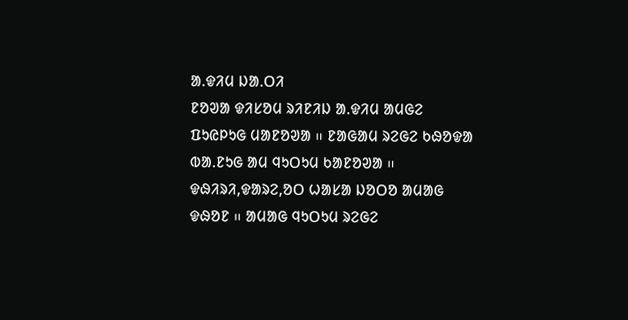ᱟ.ᱫᱤᱢ ᱡᱟ.ᱛᱤ
ᱱᱚᱣᱟ ᱫᱤᱥᱚᱢ ᱨᱤᱱᱤᱡ ᱟ.ᱫᱤᱢ ᱟᱢᱜᱮ ᱯᱩᱭᱞᱩᱜ ᱢᱟᱱᱚᱣᱟ ᱿ ᱱᱟᱜᱟᱢ ᱨᱮᱜᱮ ᱠᱷᱚᱫᱟ ᱵᱟ.ᱱᱩᱜ ᱟᱢ ᱧᱩᱛᱩᱢ ᱠᱟᱱᱚᱣᱟ ᱿ ᱫᱷᱤᱨᱤ,ᱫᱟᱨᱮ,ᱚᱛ ᱦᱟᱥᱟ ᱡᱚᱛᱚ ᱟᱢᱟᱜ ᱫᱷᱚᱱ ᱿ ᱟᱢᱟᱜ ᱧᱩᱛᱩᱢ ᱨᱮᱜᱮ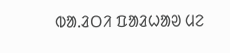ᱵᱟᱹᱲᱛᱤ ᱯᱟᱲᱦᱟᱣ ᱢᱮ